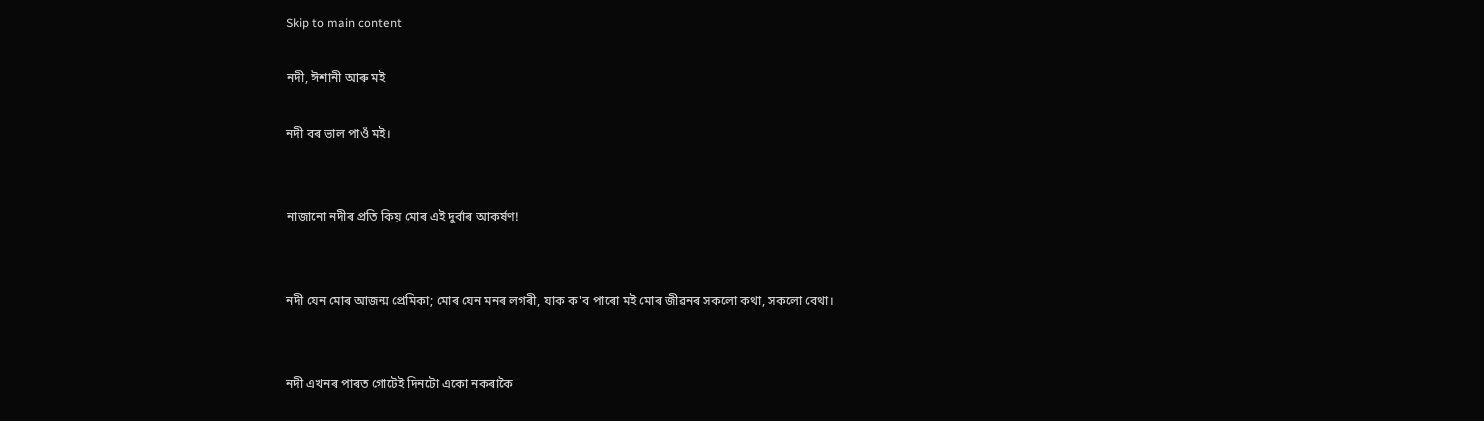Skip to main content

নদী, ঈশানী আৰু মই

নদী বৰ ভাল পাওঁ মই।


নাজানো নদীৰ প্ৰতি কিয় মোৰ এই দুৰ্বাৰ আকৰ্ষণ!


নদী যেন মোৰ আজন্ম প্ৰেমিকা; মোৰ যেন মনৰ লগৰী, যাক ক'ব পাৰো মই মোৰ জীৱনৰ সকলো কথা, সকলো বেথা।


নদী এখনৰ পাৰত গোটেই দিনটো একো নকৰাকৈ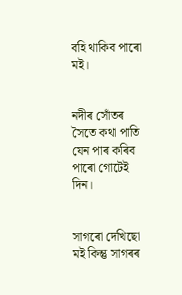বহি থাকিব পাৰো মই।


নদীৰ সোঁতৰ সৈতে কথা পাতি যেন পাৰ কৰিব পাৰো গোটেই দিন।


সাগৰো দেখিছো মই কিন্তু সাগৰৰ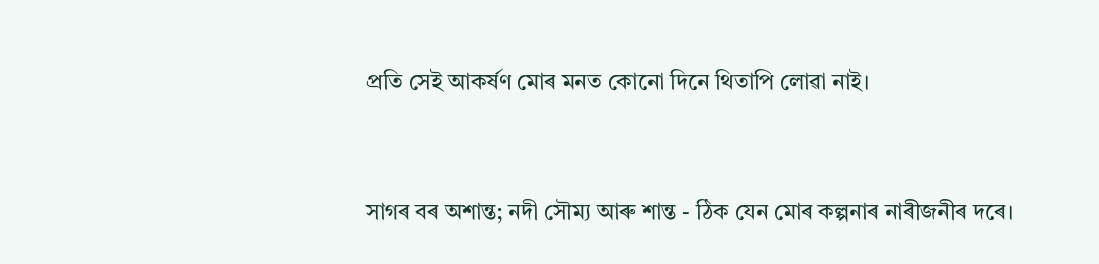প্ৰতি সেই আকৰ্ষণ মোৰ মনত কোনো দিনে থিতাপি লোৱা নাই।


সাগৰ বৰ অশান্ত; নদী সৌম্য আৰু শান্ত - ঠিক যেন মোৰ কল্পনাৰ নাৰীজনীৰ দৰে।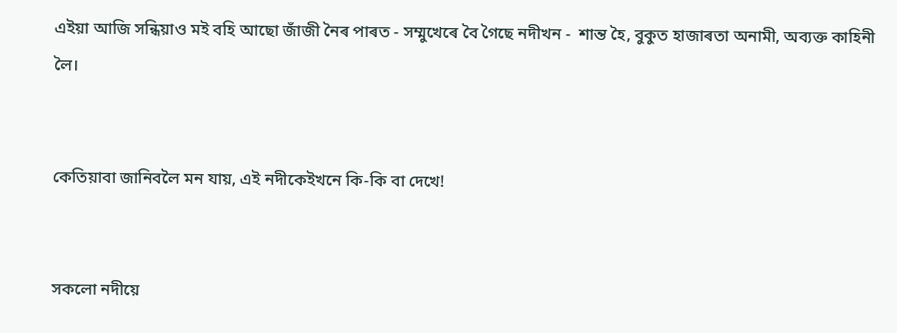এইয়া আজি সন্ধিয়াও মই বহি আছো জাঁজী নৈৰ পাৰত - সম্মুখেৰে বৈ গৈছে নদীখন -  শান্ত হৈ, বুকুত হাজাৰতা অনামী, অব্যক্ত কাহিনী লৈ।


কেতিয়াবা জানিবলৈ মন যায়, এই নদীকেইখনে কি-কি বা দেখে!


সকলো নদীয়ে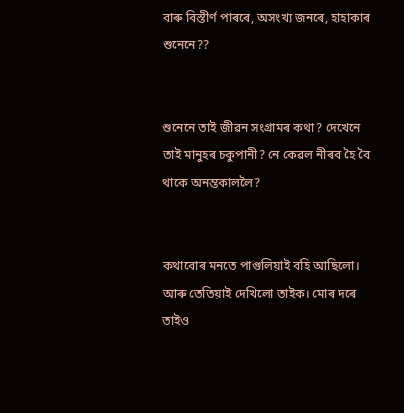বাৰু বিস্তীৰ্ণ পাৰৰে, অসংখ্য জনৰে, হাহাকাৰ শুনেনে??


শুনেনে তাই জীৱন সংগ্ৰামৰ কথা? দেখেনে তাই মানুহৰ চকুপানী? নে কেৱল নীৰব হৈ বৈ থাকে অনম্তকাললৈ?


কথাবোৰ মনতে পাগুলিয়াই বহি আছিলো। আৰু তেতিয়াই দেখিলো তাইক। মোৰ দৰে তাইও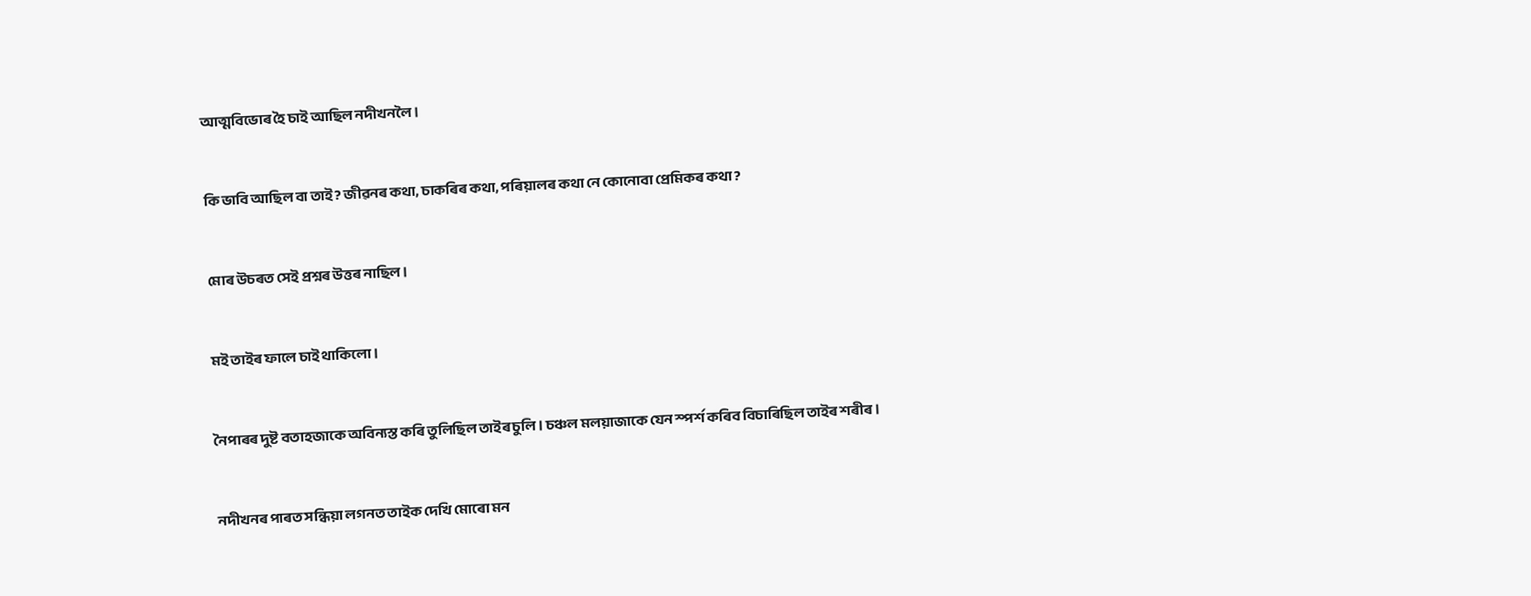আত্মবিভোৰ হৈ চাই আছিল নদীখনলৈ।


কি ভাবি আছিল বা তাই? জীৱনৰ কথা, চাকৰিৰ কথা, পৰিয়ালৰ কথা নে কোনোবা প্ৰেমিকৰ কথা?


মোৰ উচৰত সেই প্ৰশ্নৰ উত্তৰ নাছিল।


মই তাইৰ ফালে চাই থাকিলো।


নৈপাৰৰ দুষ্ট বতাহজাকে অবিন্যস্ত কৰি তুলিছিল তাইৰ চুলি। চঞ্চল মলয়াজাকে যেন স্পর্শ কৰিব বিচাৰিছিল তাইৰ শৰীৰ।


নদীখনৰ পাৰত সন্ধিয়া লগনত তাইক দেখি মোৰো মন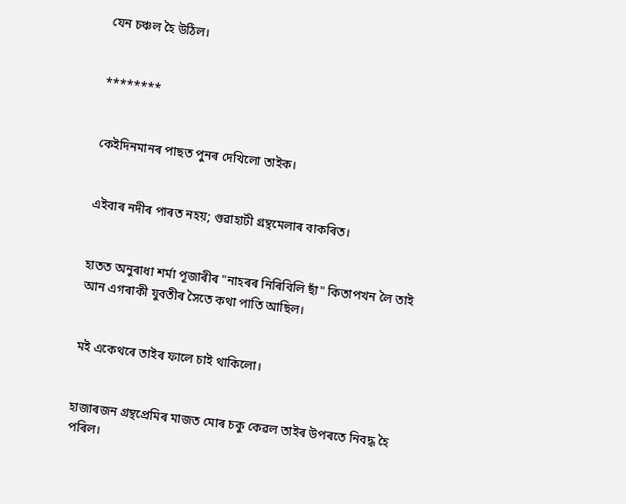যেন চঞ্চল হৈ উঠিল।


********


কেইদিনমানৰ পাছত পুনৰ দেখিলো তাইক।


এইবাৰ নদীৰ পাৰত নহয়; গুৱাহাটী গ্রন্থমেলাৰ বাকৰিত।


হাতত অনুৰাধা শৰ্মা পূজাৰীৰ "নাহৰৰ নিৰিবিলি ছাঁ" কিতাপখন লৈ তাই আন এগৰাকী যুবতীৰ সৈতে কথা পাতি আছিল।


মই একেথৰে তাইৰ ফালে চাই থাকিলো।


হাজাৰজন গ্রন্থপ্ৰেমিৰ মাজত মোৰ চকু কেৱল তাইৰ উপৰতে নিবদ্ধ হৈ পৰিল।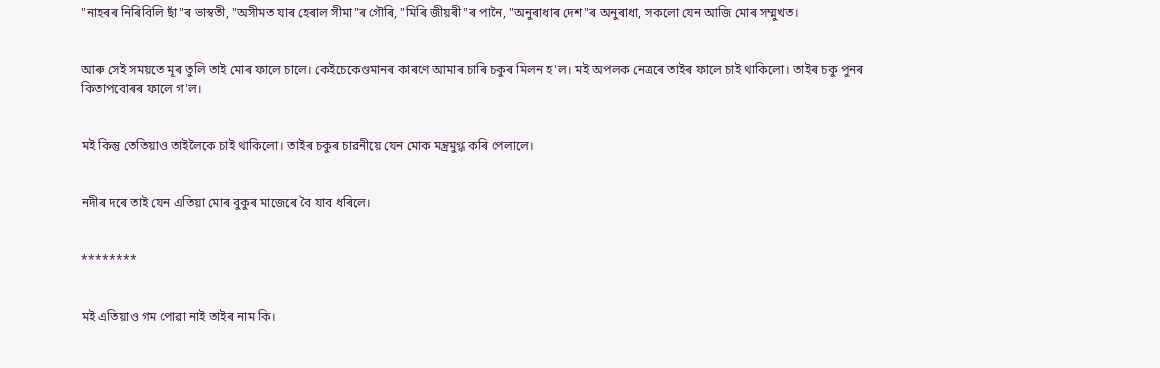"নাহৰৰ নিৰিবিলি ছাঁ"ৰ ভাস্বতী, "অসীমত যাৰ হেৰাল সীমা"ৰ গৌৰি, "মিৰি জীয়ৰী"ৰ পানৈ, "অনুৰাধাৰ দেশ"ৰ অনুৰাধা, সকলো যেন আজি মোৰ সম্মুখত।


আৰু সেই সময়তে মূৰ তুলি তাই মোৰ ফালে চালে। কেইচেকেণ্ডমানৰ কাৰণে আমাৰ চাৰি চকুৰ মিলন হ'ল। মই অপলক নেত্ৰৰে তাইৰ ফালে চাই থাকিলো। তাইৰ চকু পুনৰ কিতাপবোৰৰ ফালে গ'ল।


মই কিন্তু তেতিয়াও তাইলৈকে চাই থাকিলো। তাইৰ চকুৰ চাৱনীয়ে যেন মোক মন্ত্ৰমুগ্ধ কৰি পেলালে।


নদীৰ দৰে তাই যেন এতিয়া মোৰ বুকুৰ মাজেৰে বৈ যাব ধৰিলে।


********


মই এতিয়াও গম পোৱা নাই তাইৰ নাম কি।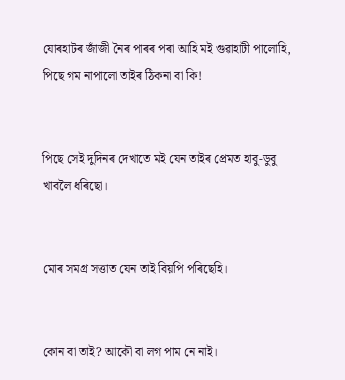যোৰহাটৰ জাঁজী নৈৰ পাৰৰ পৰা আহি মই গুৱাহাটী পালোহি, পিছে গম নাপালো তাইৰ ঠিকনা বা কি!


পিছে সেই দুদিনৰ দেখাতে মই যেন তাইৰ প্ৰেমত হাবু-ডুবু খাবলৈ ধৰিছো।


মোৰ সমগ্ৰ সত্তাত যেন তাই বিয়পি পৰিছেহি।


কোন বা তাই? আকৌ বা লগ পাম নে নাই।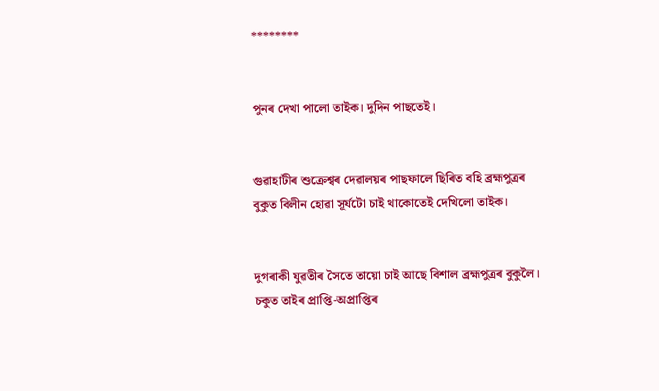********


পুনৰ দেখা পালো তাইক। দুদিন পাছতেই।


গুৱাহাটীৰ শুক্ৰেশ্বৰ দেৱালয়ৰ পাছফালে ছিৰিত বহি ব্ৰহ্মপুত্ৰৰ বুকুত বিলীন হোৱা সূৰ্যটো চাই থাকোতেই দেখিলো তাইক।


দুগৰাকী যুৱতীৰ সৈতে তায়ো চাই আছে বিশাল ব্ৰহ্মপুত্ৰৰ বুকুলৈ। চকুত তাইৰ প্ৰাপ্তি-অপ্ৰাপ্তিৰ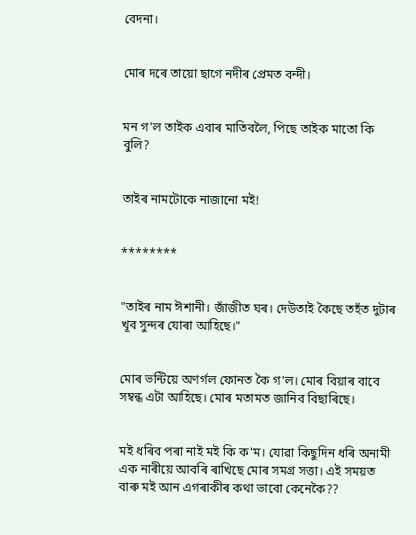বেদনা।


মোৰ দৰে তায়ো ছাগে নদীৰ প্ৰেমত বন্দী।


মন গ'ল তাইক এবাৰ মাতিবলৈ, পিছে তাইক মাতো কি বুলি?


তাইৰ নামটোকে নাজানো মই!


********


"তাইৰ নাম ঈশানী। জাঁজীত ঘৰ। দেউতাই কৈছে তহঁত দুটাৰ খূব সুন্দৰ যোৰা আহিছে।"


মোৰ ভন্টিয়ে অণৰ্গল ফোনত কৈ গ'ল। মোৰ বিয়াৰ বাবে সম্বন্ধ এটা আহিছে। মোৰ মতামত জানিব বিছাৰিছে।


মই ধৰিব পৰা নাই মই কি ক'ম। যোৱা কিছুদিন ধৰি অনামী এক নাৰীয়ে আবৰি ৰাখিছে মোৰ সমগ্ৰ সত্তা। এই সময়ত বাৰু মই আন এগৰাকীৰ কথা ভাবো কেনেকৈ??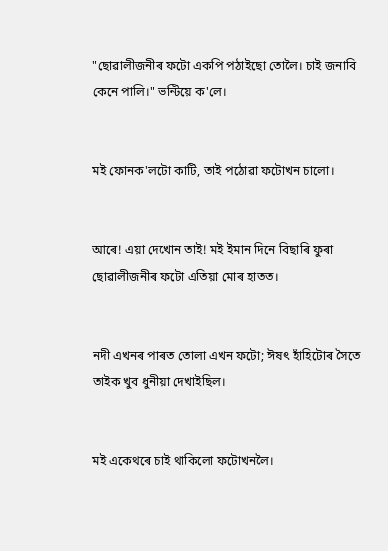"ছোৱালীজনীৰ ফটো একপি পঠাইছো তোলৈ। চাই জনাবি কেনে পালি।" ভন্টিয়ে ক'লে।


মই ফোনক'লটো কাটি, তাই পঠোৱা ফটোখন চালো।


আৰে! এয়া দেখোন তাই! মই ইমান দিনে বিছাৰি ফুৰা ছোৱালীজনীৰ ফটো এতিয়া মোৰ হাতত।


নদী এখনৰ পাৰত তোলা এখন ফটো; ঈষৎ হাঁহিটোৰ সৈতে তাইক খুব ধুনীয়া দেখাইছিল।


মই একেথৰে চাই থাকিলো ফটোখনলৈ।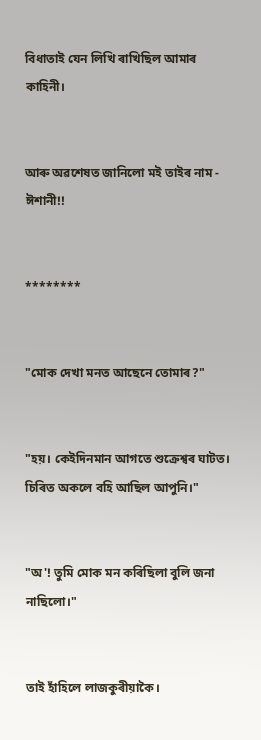বিধাতাই যেন লিখি ৰাখিছিল আমাৰ কাহিনী।


আৰু অ‍ৱশেষত জানিলো মই তাইৰ নাম - ঈশানী!!


********


"মোক দেখা মনত আছেনে তোমাৰ?"


"হয়। কেইদিনমান আগতে শুক্ৰেশ্বৰ ঘাটত। চিৰিত অকলে বহি আছিল আপুনি।"


"অ'! তুমি মোক মন কৰিছিলা বুলি জনা নাছিলো।"


তাই হাঁহিলে লাজকুৰীয়াকৈ।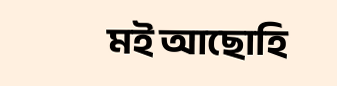মই আছোহি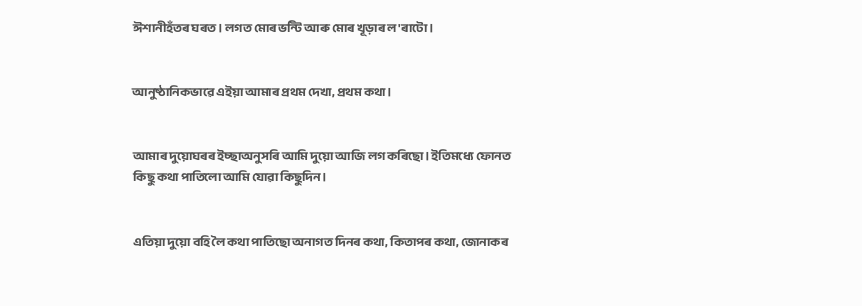ঈশানীহঁতৰ ঘৰত। লগত মোৰ ভন্টি আৰু মোৰ খূড়াৰ ল'ৰাটো।


আনুষ্ঠানিকভাৱে এইয়া আমাৰ প্ৰথম দেখা, প্ৰথম কথা।


আমাৰ দুয়োঘৰৰ ইচ্ছাঅনুসৰি আমি দুয়ো আজি লগ কৰিছো। ইতিমধ্যে ফোনত কিছু কথা পাতিলো আমি যোৱা কিছুদিন।


এতিয়া দুয়ো বহি লৈ কথা পাতিছো অনাগত দিনৰ কথা, কিতাপৰ কথা, জোনাকৰ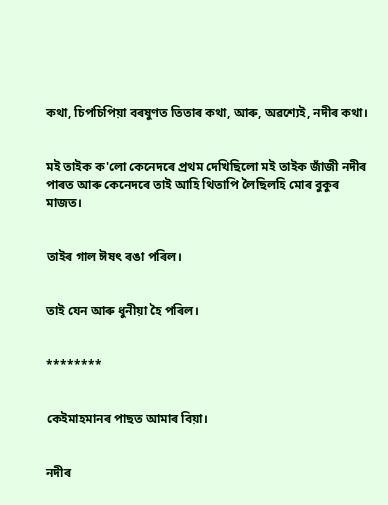কথা, চিপচিপিয়া বৰষুণত তিতাৰ কথা, আৰু, অৱশ্যেই, নদীৰ কথা।


মই তাইক ক'লো কেনেদৰে প্ৰথম দেখিছিলো মই তাইক জাঁজী নদীৰ পাৰত আৰু কেনেদৰে তাই আহি থিতাপি লৈছিলহি মোৰ বুকুৰ মাজত।


তাইৰ গাল ঈষৎ ৰঙা পৰিল।


ত‍াই যেন আৰু ধুনীয়া হৈ পৰিল।


********


কেইমাহমানৰ পাছত আমাৰ বিয়া।


নদীৰ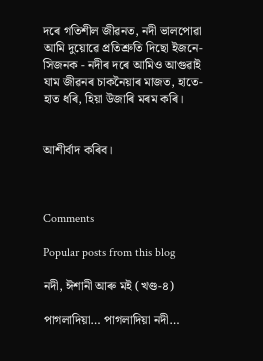দৰে গতিশীল জীৱনত, নদী ভালপোৱা আমি দুয়োৱে প্ৰতিশ্ৰুতি দিছো ইজনে-সিজনক - নদীৰ দৰে আমিও আগুৱাই যাম জীৱনৰ চাকনৈয়াৰ মাজত, হাতে-হাত ধৰি, হিয়া উজাৰি মৰম কৰি।


আশীৰ্বাদ কৰিব।



Comments

Popular posts from this blog

নদী, ঈশানী আৰু মই (খণ্ড-৪)

পাগলাদিয়া… পাগলাদিয়া নদী…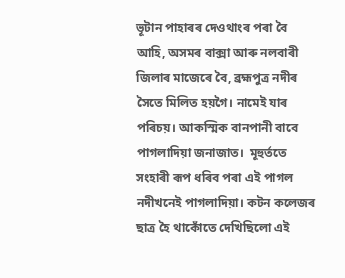ভূটান পাহাৰৰ দেওথাংৰ পৰা বৈ আহি, অসমৰ বাক্সা আৰু নলবাৰী জিলাৰ মাজেৰে বৈ, ব্ৰহ্মপুত্ৰ নদীৰ সৈতে মিলিত হয়গৈ। নামেই যাৰ পৰিচয়। আকস্মিক বানপানী বাবে পাগলাদিয়া জনাজাত।  মূহুৰ্ততে সংহাৰী ৰূপ ধৰিব পৰা এই পাগল নদীখনেই পাগলাদিয়া। কটন কলেজৰ ছাত্ৰ হৈ থাকোঁতে দেখিছিলো এই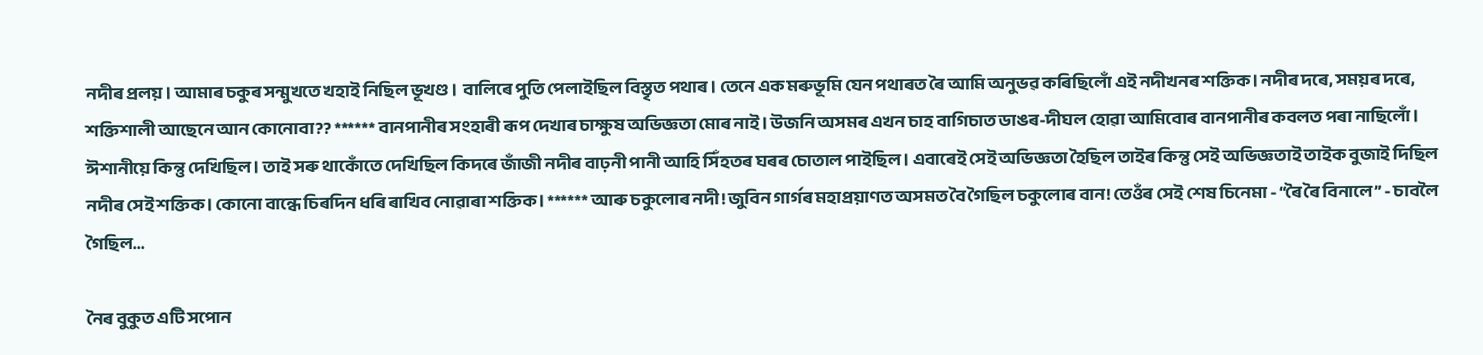নদীৰ প্ৰলয়। আমাৰ চকুৰ সন্মুখতে খহাই নিছিল ভূখণ্ড।  বালিৰে পুতি পেলাইছিল বিস্তৃত পথাৰ। তেনে এক মৰুভূমি যেন পথাৰত ৰৈ আমি অনুভৱ কৰিছিলোঁ এই নদীখনৰ শক্তিক। নদীৰ দৰে, সময়ৰ দৰে, শক্তিশালী আছেনে আন কোনোবা?? ****** বানপানীৰ সংহাৰী ৰূপ দেখাৰ চাক্ষুষ অভিজ্ঞতা মোৰ নাই। উজনি অসমৰ এখন চাহ বাগিচাত ডাঙৰ-দীঘল হোৱা আমিবোৰ বানপানীৰ কবলত পৰা নাছিলোঁ। ঈশানীয়ে কিন্তু দেখিছিল। তাই সৰু থাকোঁতে দেখিছিল কিদৰে জাঁজী নদীৰ বাঢ়নী পানী আহি সিঁহতৰ ঘৰৰ চোতাল পাইছিল। এবাৰেই সেই অভিজ্ঞতা হৈছিল তাইৰ কিন্তু সেই অভিজ্ঞতাই তাইক বুজাই দিছিল নদীৰ সেই শক্তিক। কোনো বান্ধে চিৰদিন ধৰি ৰাখিব নোৱাৰা শক্তিক। ****** আৰু চকুলোৰ নদী! জুবিন গাৰ্গৰ মহাপ্ৰয়াণত অসমত বৈ গৈছিল চকুলোৰ বান! তেওঁৰ সেই শেষ চিনেমা - “ৰৈ ৰৈ বিনালে” - চাবলৈ গৈছিল...

নৈৰ বুকুত এটি সপোন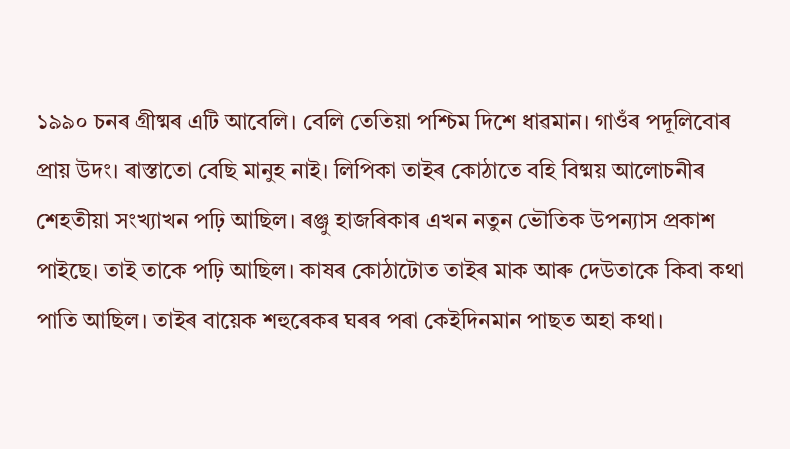১৯৯০ চনৰ গ্ৰীষ্মৰ এটি আবেলি। বেলি তেতিয়া পশ্চিম দিশে ধাৱমান। গাওঁৰ পদূলিবোৰ প্ৰায় উদং। ৰাস্তাতো বেছি মানুহ নাই। লিপিকা তাইৰ কোঠাতে বহি বিষ্ময় আলোচনীৰ শেহতীয়া সংখ্যাখন পঢ়ি আছিল। ৰঞ্জু হাজৰিকাৰ এখন নতুন ভৌতিক উপন্যাস প্ৰকাশ পাইছে। তাই তাকে পঢ়ি আছিল। কাষৰ কোঠাটোত তাইৰ মাক আৰু দেউতাকে কিবা কথা পাতি আছিল। তাইৰ বায়েক শহুৰেকৰ ঘৰৰ পৰা কেইদিনমান পাছত অহা কথা।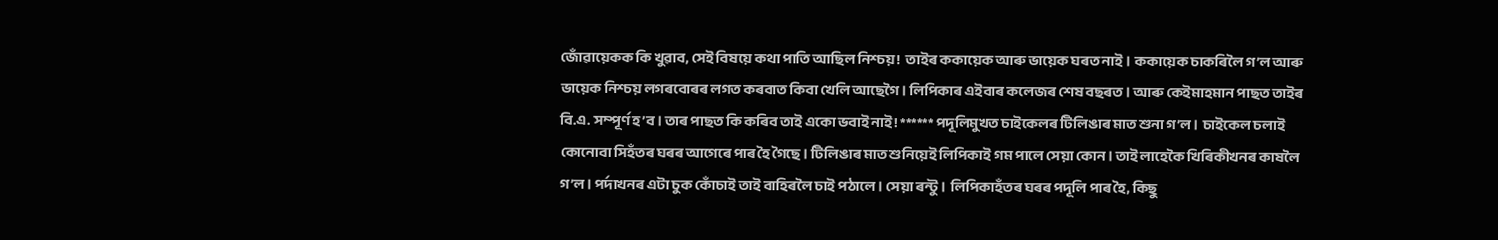জোঁৱায়েকক কি খুৱাব, সেই বিষয়ে কথা পাতি আছিল নিশ্চয়!  তাইৰ ককায়েক আৰু ভায়েক ঘৰত নাই। ককায়েক চাকৰিলৈ গ’ল আৰু ভায়েক নিশ্চয় লগৰবোৰৰ লগত কৰবাত কিবা খেলি আছেগৈ। লিপিকাৰ এইবাৰ কলেজৰ শেষ বছৰত। আৰু কেইমাহমান পাছত তাইৰ বি.এ. সম্পূৰ্ণ হ’ব। তাৰ পাছত কি কৰিব তাই একো ভবাই নাই! ****** পদূলিমুখত চাইকেলৰ টিলিঙাৰ মাত শুনা গ’ল।  চাইকেল চলাই কোনোবা সিহঁতৰ ঘৰৰ আগেৰে পাৰ হৈ গৈছে। টিলিঙাৰ মাত শুনিয়েই লিপিকাই গম পালে সেয়া কোন। তাই লাহেকৈ খিৰিকীখনৰ কাষলৈ গ’ল। পৰ্দাখনৰ এটা চুক কোঁচাই তাই বাহিৰলৈ চাই পঠালে। সেয়া ৰন্টু।  লিপিকাহঁতৰ ঘৰৰ পদূলি পাৰ হৈ, কিছু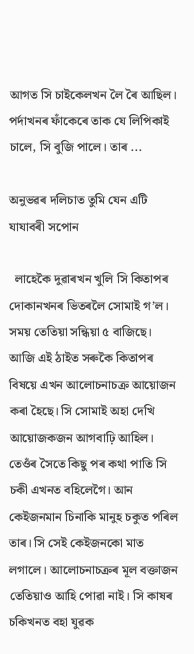আগত সি চাইকেলখন লৈ ৰৈ আছিল। পৰ্দাখনৰ ফাঁকেৰে তাক যে লিপিকাই চালে, সি বুজি পালে। তাৰ ...

অনুভৱৰ দলিচাত তুমি যেন এটি যাযাবৰী সপোন

  লাহেকৈ দুৱাৰখন খুলি সি কিতাপৰ দোকানখনৰ ভিতৰলৈ সোমাই গ’ল।  সময় তেতিয়া সন্ধিয়া ৫ বাজিছে। আজি এই ঠাইত সৰুকৈ কিতাপৰ বিষয়ে এখন আলোচনাচক্ৰ আয়োজন কৰা হৈছে। সি সোমাই অহা দেখি আয়োজকজন আগবাঢ়ি আহিল। তেওঁৰ সৈতে কিছু পৰ কথা পাতি সি চকী এখনত বহিলেগৈ। আন কেইজনমান চিনাকি মানুহ চকুত পৰিল তাৰ। সি সেই কেইজনকো মাত লগালে। আলোচনাচক্ৰৰ মূল বক্তাজন তেতিয়াও আহি পোৱা নাই। সি কাষৰ চকিখনত বহা যুৱক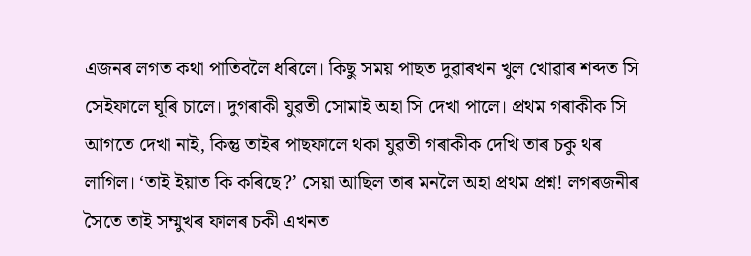এজনৰ লগত কথা পাতিবলৈ ধৰিলে। কিছু সময় পাছত দুৱাৰখন খুল খোৱাৰ শব্দত সি সেইফালে ঘূৰি চালে। দুগৰাকী যুৱতী সোমাই অহা সি দেখা পালে। প্ৰথম গৰাকীক সি আগতে দেখা নাই, কিন্তু তাইৰ পাছফালে থকা যুৱতী গৰাকীক দেখি তাৰ চকু থৰ লাগিল। ‘তাই ইয়াত কি কৰিছে?’ সেয়া আছিল তাৰ মনলৈ অহা প্ৰথম প্ৰশ্ন! লগৰজনীৰ সৈতে তাই সম্মুখৰ ফালৰ চকী এখনত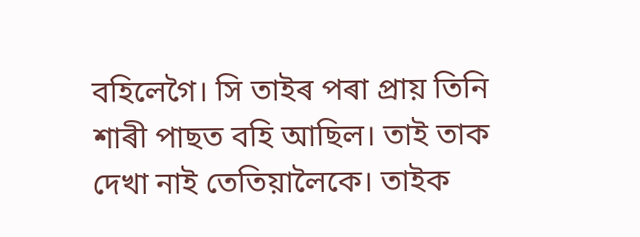বহিলেগৈ। সি তাইৰ পৰা প্ৰায় তিনি শাৰী পাছত বহি আছিল। তাই তাক দেখা নাই তেতিয়ালৈকে। তাইক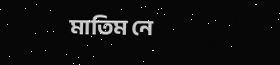মাতিম নে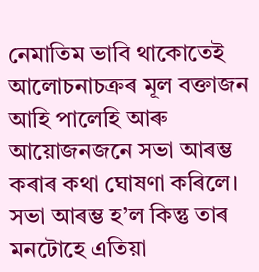নেমাতিম ভাবি থাকোতেই আলোচনাচক্ৰৰ মূল বক্তাজন আহি পালেহি আৰু আয়োজনজনে সভা আৰম্ভ কৰাৰ কথা ঘোষণা কৰিলে। সভা আৰম্ভ হ’ল কিন্তু তাৰ মনটোহে এতিয়া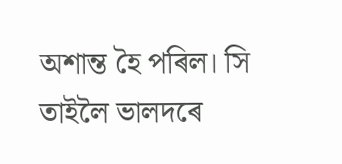অশান্ত হৈ পৰিল। সি তাইলৈ ভালদৰে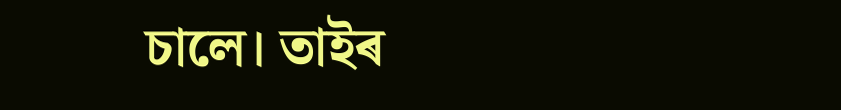চালে। তাইৰ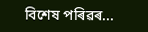বিশেষ পৰিৱৰ...